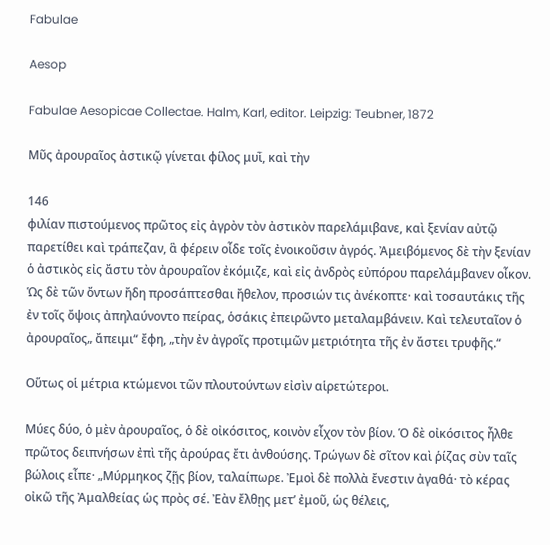Fabulae

Aesop

Fabulae Aesopicae Collectae. Halm, Karl, editor. Leipzig: Teubner, 1872

Μῦς ἀρουραῖος ἀστικῷ γίνεται φίλος μυῒ, καὶ τὴν

146
φιλίαν πιστούμενος πρῶτος εἰς ἀγρὸν τὸν ἀστικὸν παρελάμιβανε, καὶ ξενίαν αὐτῷ παρετίθει καὶ τράπεζαν, ἃ φέρειν οἶδε τοῖς ἐνοικοῦσιν ἀγρός. Ἀμειβόμενος δὲ τὴν ξενίαν ὁ ἀστικὸς εἰς ἄστυ τὸν ἀρουραῖον ἐκόμιζε, καὶ εἰς ἀνδρὸς εὐπόρου παρελάμβανεν οἶκον. Ὡς δὲ τῶν ὄντων ἤδη προσάπτεσθαι ἤθελον, προσιών τις ἀνέκοπτε· καὶ τοσαυτάκις τῆς ἐν τοῖς ὄψοις ἀπηλαύνοντο πείρας, ὁσάκις ἐπειρῶντο μεταλαμβάνειν. Καὶ τελευταῖον ὁ ἀρουραῖος„ ἄπειμι“ ἔφη, „τὴν ἐν ἀγροῖς προτιμῶν μετριότητα τῆς ἐν ἄστει τρυφῆς.“

Οὕτως οἱ μέτρια κτώμενοι τῶν πλουτούντων εἰσὶν αἱρετώτεροι.

Μύες δύο, ὁ μὲν ἀρουραῖος, ὁ δὲ οἰκόσιτος, κοινὸν εἶχον τὸν βίον. Ὁ δὲ οἰκόσιτος ἦλθε πρῶτος δειπνήσων ἐπὶ τῆς ἀρούρας ἔτι ἀνθούσης. Τρώγων δὲ σῖτον καὶ ῥίζας σὺν ταῖς βώλοις εἶπε· „Μύρμηκος ζῇς βίον, ταλαίπωρε. Ἐμοὶ δὲ πολλὰ ἔνεστιν ἀγαθά· τὸ κέρας οἰκῶ τῆς Ἀμαλθείας ὡς πρὸς σέ. Ἐὰν ἔλθῃς μετʼ ἐμοῦ, ὡς θέλεις,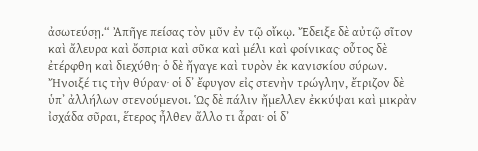ἀσωτεύσῃ.“ Ἀπῆγε πείσας τὸν μῦν ἐν τῷ οἴκῳ. Ἔδειξε δὲ αὐτῷ σῖτον καὶ ἄλευρα καὶ ὄσπρια καὶ σῦκα καὶ μέλι καὶ φοίνικας· οὗτος δὲ ἐτέρφθη καὶ διεχύθη· ὁ δὲ ἤγαγε καὶ τυρὸν ἐκ κανισκίου σύρων. Ἤνοιξέ τις τὴν θύραν· οἱ δʼ ἔφυγον εἰς στενὴν τρώγλην, ἔτριζον δὲ ὑπʼ ἀλλήλων στενούμενοι. Ὡς δὲ πάλιν ἤμελλεν ἐκκύψαι καὶ μικρὰν ἰσχάδα σῦραι, ἕτερος ἦλθεν ἄλλο τι ἆραι· οἱ δʼ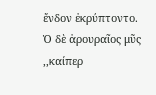ἔνδον ἐκρύπτοντο. Ὁ δὲ ἀρουραῖος μῦς ,,καίπερ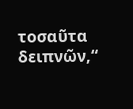τοσαῦτα δειπνῶν,“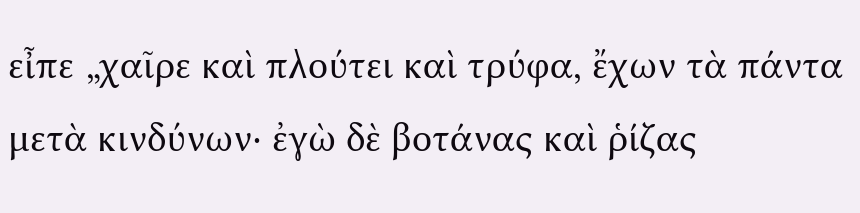εἶπε „χαῖρε καὶ πλούτει καὶ τρύφα, ἔχων τὰ πάντα μετὰ κινδύνων· ἐγὼ δὲ βοτάνας καὶ ῥίζας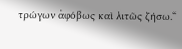τρώγων ἀφόβως καὶ λιτῶς ζήσω.“